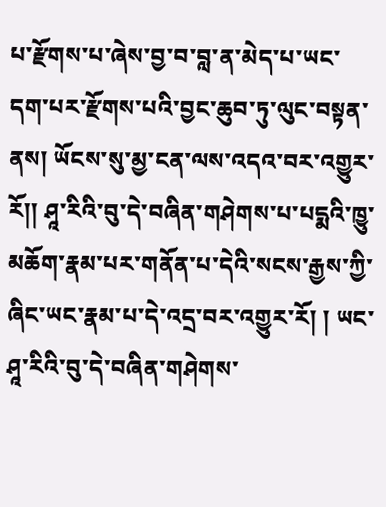པ་རྫོགས་པ་ཞེས་བྱ་བ་བླ་ན་མེད་པ་ཡང་དག་པར་རྫོགས་པའི་བྱང་ཆུབ་ཏུ་ལུང་བསྟན་ནས། ཡོངས་སུ་མྱ་ངན་ལས་འདའ་བར་འགྱུར་རོ།། ཤཱ་རིའི་བུ་དེ་བཞིན་གཤེགས་པ་པདྨའི་ཁྱུ་མཆོག་རྣམ་པར་གནོན་པ་དེའི་སངས་རྒྱས་ཀྱི་ཞིང་ཡང་རྣམ་པ་དེ་འདྲ་བར་འགྱུར་རོ། ། ཡང་ཤཱ་རིའི་བུ་དེ་བཞིན་གཤེགས་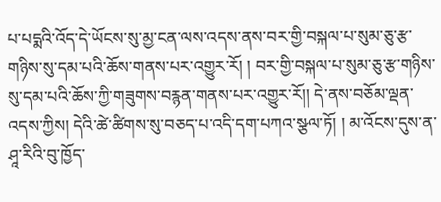པ་པདྨའི་འོད་དེ་ཡོངས་སུ་མྱ་ངན་ལས་འདས་ནས་བར་གྱི་བསྐལ་པ་སུམ་ཅུ་རྩ་གཉིས་སུ་དམ་པའི་ཆོས་གནས་པར་འགྱུར་རོ། ། བར་གྱི་བསྐལ་པ་སུམ་ཅུ་རྩ་གཉིས་སུ་དམ་པའི་ཆོས་ཀྱི་གཟུགས་བརྙན་གནས་པར་འགྱུར་རོ།། དེ་ནས་བཅོམ་ལྡན་འདས་ཀྱིས། དེའི་ཚེ་ཚིགས་སུ་བཅད་པ་འདི་དག་པཀའ་སྩལ་ཏོ། ། མ་འོངས་དུས་ན་ཤཱ་རིའི་བུ་ཁྱོད་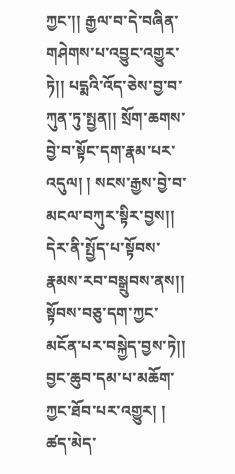ཀྱང་།། རྒྱལ་བ་དེ་བཞིན་གཤེགས་པ་འབྱུང་འགྱུར་ཏེ།། པདྨའི་འོད་ཅེས་བྱ་བ་ཀུན་ཏུ་སྤྱན།། སྲོག་ཆགས་བྱེ་བ་སྟོང་དག་རྣམ་པར་འདུལ། ། སངས་རྒྱས་བྱེ་བ་མངལ་བཀུར་སྟིར་བྱས།། དེར་ནི་སྤྱོད་པ་སྟོབས་རྣམས་རབ་བསྒྲུབས་ནས།། སྟོབས་བཅུ་དག་ཀྱང་མངོན་པར་བསྐྱེད་བྱས་ཏེ།། བྱང་ཆུབ་དམ་པ་མཆོག་ཀྱང་ཐོབ་པར་འགྱུར། ། ཚད་མེད་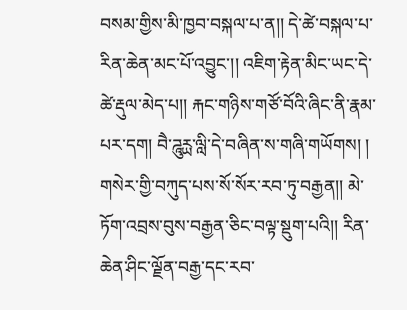བསམ་གྱིས་མི་ཁྱབ་བསྐལ་པ་ན།། དེ་ཚེ་བསྐལ་པ་རིན་ཆེན་མང་པོ་འབྱུང་།། འཇིག་རྟེན་མིང་ཡང་དེ་ཚེ་རྡུལ་མེད་པ།། རྐང་གཉིས་གཙོ་བོའི་ཞིང་ནི་རྣམ་པར་དག། བཻ་ཌཱུཪྻ་ལླི་དེ་བཞིན་ས་གཞི་གཡོགས། ། གསེར་གྱི་བཀུད་པས་སོ་སོར་རབ་ཏུ་བརྒྱན།། མེ་ཏོག་འབྲས་བུས་བརྒྱན་ཅིང་བལྟ་སྡུག་པའི།། རིན་ཆེན་ཤིང་ལྗོན་བརྒྱ་དང་རབ་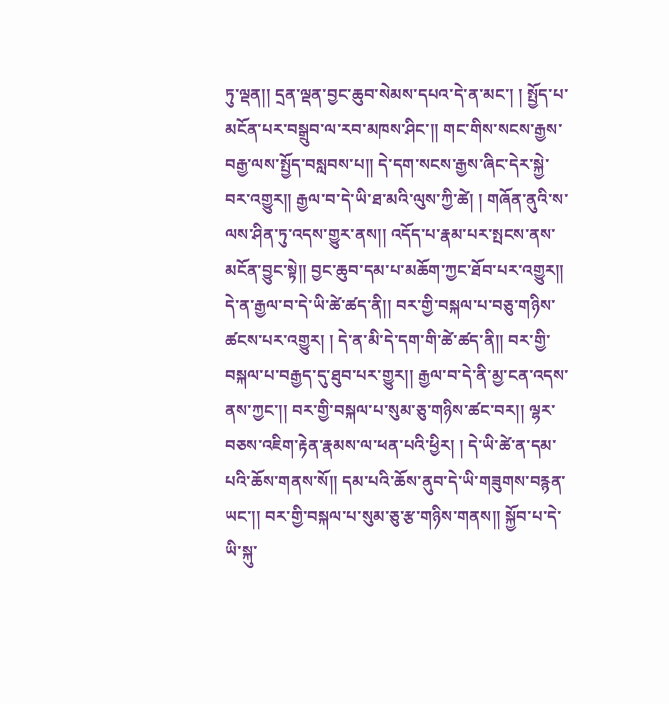ཏུ་ལྡན།། དྲན་ལྡན་བྱང་ཆུབ་སེམས་དཔའ་དེ་ན་མང་། ། སྤྱོད་པ་མངོན་པར་བསྒྲུབ་ལ་རབ་མཁས་ཤིང་།། གང་གིས་སངས་རྒྱས་བརྒྱ་ལས་སྤྱོད་བསླབས་པ།། དེ་དག་སངས་རྒྱས་ཞིང་དེར་སྐྱེ་བར་འགྱུར།། རྒྱལ་བ་དེ་ཡི་ཐ་མའི་ལུས་ཀྱི་ཚེ། ། གཞོན་ནུའི་ས་ལས་ཤིན་ཏུ་འདས་གྱུར་ནས།། འདོད་པ་རྣམ་པར་སྤངས་ནས་མངོན་བྱུང་སྟེ།། བྱང་ཆུབ་དམ་པ་མཆོག་ཀྱང་ཐོབ་པར་འགྱུར།། དེ་ན་རྒྱལ་བ་དེ་ཡི་ཚེ་ཚད་ནི།། བར་གྱི་བསྐལ་པ་བཅུ་གཉིས་ཚངས་པར་འགྱུར། ། དེ་ན་མི་དེ་དག་གི་ཚེ་ཚད་ནི།། བར་གྱི་བསྐལ་པ་བརྒྱད་དུ་ཐུབ་པར་གྱུར།། རྒྱལ་བ་དེ་ནི་མྱ་ངན་འདས་ནས་ཀྱང་།། བར་གྱི་བསྐལ་པ་སུམ་ཅུ་གཉིས་ཚང་བར།། ལྷར་བཅས་འཇིག་རྟེན་རྣམས་ལ་ཕན་པའི་ཕྱིར། ། དེ་ཡི་ཚེ་ན་དམ་པའི་ཆོས་གནས་སོ།། དམ་པའི་ཆོས་ནུབ་དེ་ཡི་གཟུགས་བརྙན་ཡང་།། བར་གྱི་བསྐལ་པ་སུམ་ཅུ་རྩ་གཉིས་གནས།། སྐྱོབ་པ་དེ་ཡི་སྐུ་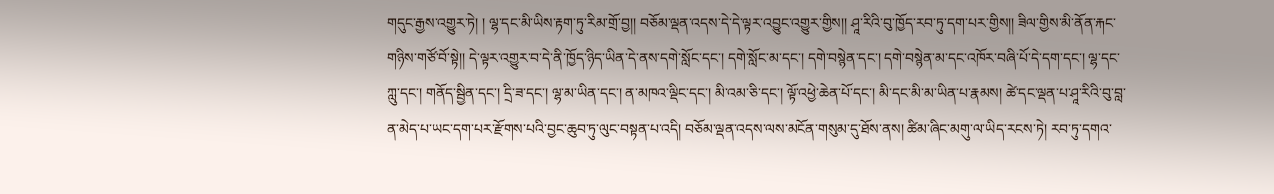གདུང་རྒྱས་འགྱུར་ཏེ། ། ལྷ་དང་མི་ཡིས་རྟག་ཏུ་རིམ་གྲོ་བྱ།། བཅོམ་ལྡན་འདས་དེ་དེ་ལྟར་འབྱུང་འགྱུར་གྱིས།། ཤཱ་རིའི་བུ་ཁྱོད་རབ་ཏུ་དག་པར་གྱིས།། ཟིལ་གྱིས་མི་ནོན་རྐང་གཉིས་གཙོ་བོ་སྟེ།། དེ་ལྟར་འགྱུར་བ་དེ་ནི་ཁྱོད་ཉིད་ཡིན་དེ་ནས་དགེ་སློང་དང་། དགེ་སློང་མ་དང་། དགེ་བསྙེན་དང་། དགེ་བསྙེན་མ་དང་འཁོར་བཞི་པོ་དེ་དག་དང་། ལྷ་དང་ཀླུ་དང་། གནོད་སྦྱིན་དང་། དྲི་ཟ་དང་། ལྷ་མ་ཡིན་དང་། ན་མཁའ་ལྡིང་དང་། མི་འམ་ཅི་དང་། ལྟོ་འཕྱེ་ཆེན་པོ་དང་། མི་དང་མི་མ་ཡིན་པ་རྣམས། ཚེ་དང་ལྡན་པ་ཤཱ་རིའི་བུ་བླ་ན་མེད་པ་ཡང་དག་པར་རྫོགས་པའི་བྱང་ཆུབ་ཏུ་ལུང་བསྟན་པ་འདི། བཅོམ་ལྡན་འདས་ལས་མངོན་གསུམ་དུ་ཐོས་ནས། ཚིམ་ཞིང་མགུ་ལ་ཡིད་རངས་ཏེ། རབ་ཏུ་དགའ་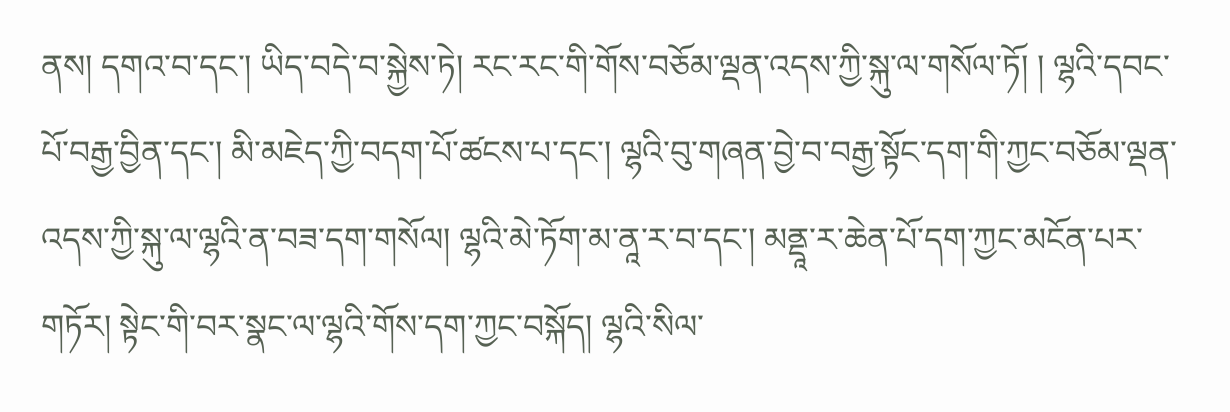ནས། དགའ་བ་དང་། ཡིད་བདེ་བ་སྐྱེས་ཏེ། རང་རང་གི་གོས་བཅོམ་ལྡན་འདས་ཀྱི་སྐུ་ལ་གསོལ་ཏོ། ། ལྷའི་དབང་པོ་བརྒྱ་བྱིན་དང་། མི་མཇེད་ཀྱི་བདག་པོ་ཚངས་པ་དང་། ལྷའི་བུ་གཞན་བྱེ་བ་བརྒྱ་སྟོང་དག་གི་ཀྱང་བཅོམ་ལྡན་འདས་ཀྱི་སྐུ་ལ་ལྷའི་ན་བཟ་དག་གསོལ། ལྷའི་མེ་ཏོག་མ་ནཱ་ར་བ་དང་། མནྡཱ་ར་ཆེན་པོ་དག་ཀྱང་མངོན་པར་གཏོར། སྟེང་གི་བར་སྣང་ལ་ལྷའི་གོས་དག་ཀྱང་བསྐོད། ལྷའི་སིལ་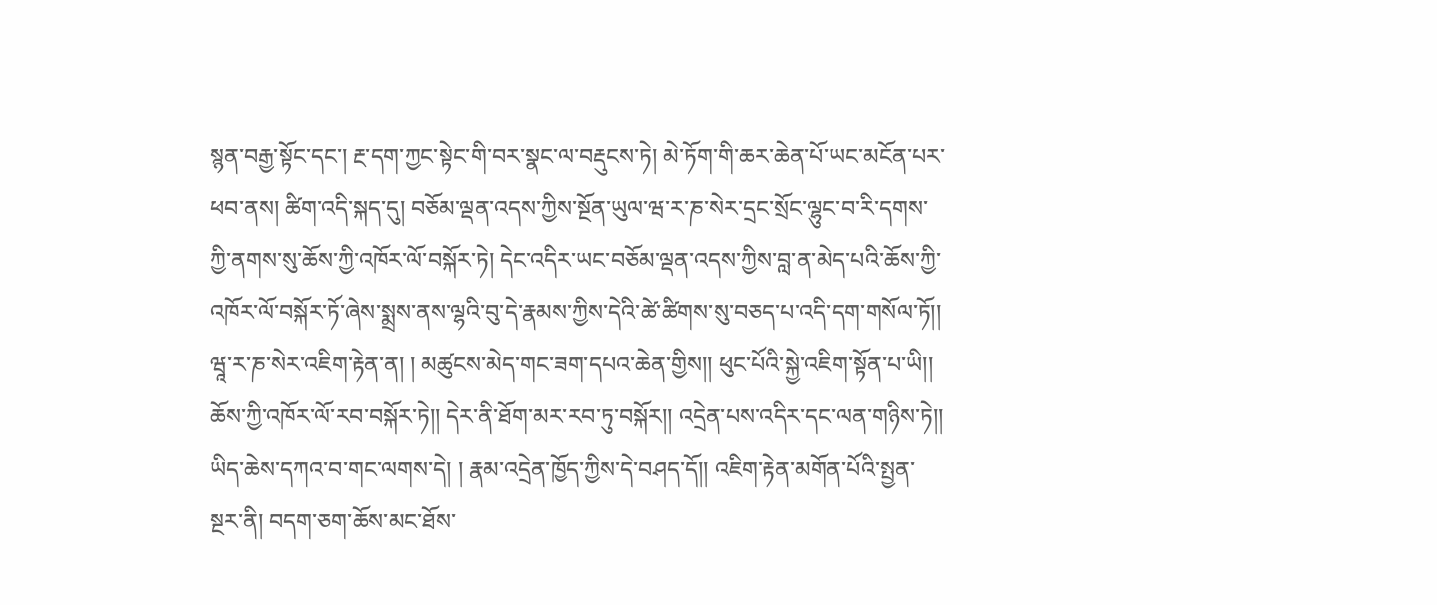སྙན་བརྒྱ་སྟོང་དང་། རྔ་དག་ཀྱང་སྟེང་གི་བར་སྣང་ལ་བརྡུངས་ཏེ། མེ་ཏོག་གི་ཆར་ཆེན་པོ་ཡང་མངོན་པར་ཕབ་ནས། ཚིག་འདི་སྐད་དུ། བཅོམ་ལྡན་འདས་ཀྱིས་སྔོན་ཡུལ་ཝ་ར་ཎ་སེར་དྲང་སྲོང་ལྷུང་བ་རི་དགས་ཀྱི་ནགས་སུ་ཆོས་ཀྱི་འཁོར་ལོ་བསྐོར་ཏེ། དེང་འདིར་ཡང་བཅོམ་ལྡན་འདས་ཀྱིས་བླ་ན་མེད་པའི་ཆོས་ཀྱི་འཁོར་ལོ་བསྐོར་ཏོ་ཞེས་སྨྲས་ནས་ལྷའི་བུ་དེ་རྣམས་ཀྱིས་དེའི་ཚེ་ཚིགས་སུ་བཅད་པ་འདི་དག་གསོལ་ཏོ།། ཝཱ་ར་ཎ་སེར་འཇིག་རྟེན་ན། ། མཚུངས་མེད་གང་ཟག་དཔའ་ཆེན་གྱིས།། ཕུང་པོའི་སྐྱེ་འཇིག་སྟོན་པ་ཡི།། ཆོས་ཀྱི་འཁོར་ལོ་རབ་བསྐོར་ཏེ།། དེར་ནི་ཐོག་མར་རབ་ཏུ་བསྐོར།། འདྲེན་པས་འདིར་དང་ལན་གཉིས་ཏེ།། ཡིད་ཆེས་དཀའ་བ་གང་ལགས་དེ། ། རྣམ་འདྲེན་ཁྱོད་ཀྱིས་དེ་བཤད་དོ།། འཇིག་རྟེན་མགོན་པོའི་སྤྱན་སྔར་ནི། བདག་ཅག་ཆོས་མང་ཐོས་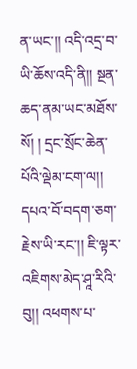ན་ཡང་།། འདི་འདྲ་བ་ཡི་ཆོས་འདི་ནི།། སྔན་ཆད་ནམ་ཡང་མཐོས་སོ། ། དྲང་སྲོང་ཆེན་པོའི་ལྡེམ་ངག་ལ།། དཔའ་བོ་བདག་ཅག་རྗེས་ཡི་རང་།། ཇི་ལྟར་འཇིགས་མེད་ཤཱ་རིའི་བུ།། འཕགས་པ་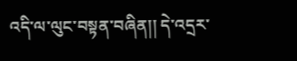འདི་ལ་ལུང་བསྟན་བཞིན།། དེ་འདྲར་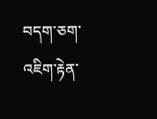བདག་ཅག་འཇིག་རྟེན་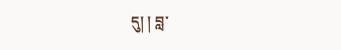དུ། ། བླ་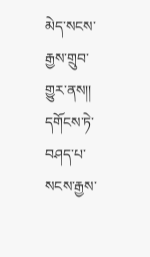མེད་སངས་རྒྱས་གྲུབ་གྱུར་ནས།། དགོངས་ཏེ་བཤད་པ་སངས་རྒྱས་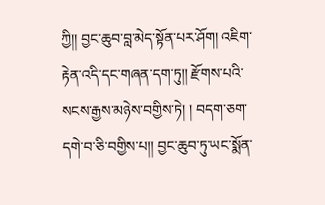ཀྱི།། བྱང་ཆུབ་བླ་མེད་སྟོན་པར་ཤོག། འཇིག་རྟེན་འདི་དང་གཞན་དག་ཏུ།། རྫོགས་པའི་སངས་རྒྱས་མཉེས་བགྱིས་ཏེ། ། བདག་ཅག་དགེ་བ་ཅི་བགྱིས་པ།། བྱང་ཆུབ་ཏུ་ཡང་སྨོན་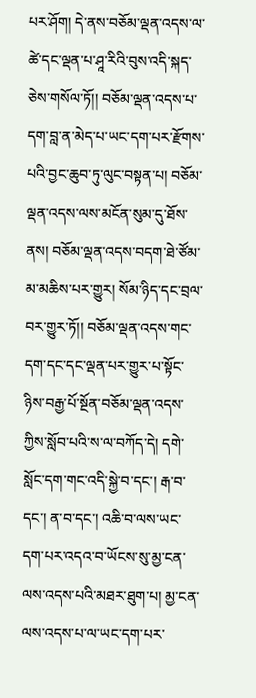པར་ཤོག། དེ་ནས་བཅོམ་ལྡན་འདས་ལ་ཚེ་དང་ལྡན་པ་ཤཱ་རིའི་བུས་འདི་སྐད་ཅེས་གསོལ་ཏོ།། བཅོམ་ལྡན་འདས་པ་དག་བླ་ན་མེད་པ་ཡང་དག་པར་རྫོགས་པའི་བྱང་ཆུབ་ཏུ་ལུང་བསྟན་པ། བཅོམ་ལྡན་འདས་ལས་མངོན་སུམ་དུ་ཐོས་ནས། བཅོམ་ལྡན་འདས་བདག་ཐེ་ཙོམ་མ་མཆིས་པར་གྱུར། སོམ་ཉིད་དང་བྲལ་བར་གྱུར་ཏོ།། བཅོམ་ལྡན་འདས་གང་དག་དང་དང་ལྡན་པར་གྱུར་པ་སྟོང་ཉིས་བརྒྱ་པོ་སྔོན་བཅོམ་ལྡན་འདས་ཀྱིས་སློབ་པའི་ས་ལ་བཀོད་དེ། དགེ་སློང་དག་གང་འདི་སྐྱེ་བ་དང་། རྒ་བ་དང་། ན་བ་དང་། འཆི་བ་ལས་ཡང་དག་པར་འདའ་བ་ཡོངས་སུ་མྱ་ངན་ལས་འདས་པའི་མཐར་ཐུག་པ། མྱ་ངན་ལས་འདས་པ་ལ་ཡང་དག་པར་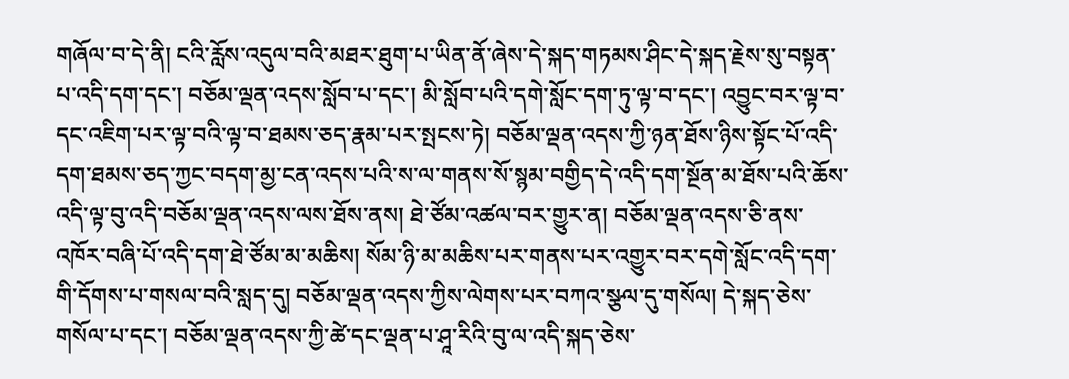གཞོལ་བ་དེ་ནི། ངའི་རློས་འདུལ་བའི་མཐར་ཐུག་པ་ཡིན་ནོ་ཞེས་དེ་སྐད་གཏམས་ཤིང་དེ་སྐད་རྗེས་སུ་བསྟན་པ་འདི་དག་དང་། བཅོམ་ལྡན་འདས་སློབ་པ་དང་། མི་སློབ་པའི་དགེ་སློང་དག་ཏུ་ལྟ་བ་དང་། འབྱུང་བར་ལྟ་བ་དང་འཇིག་པར་ལྟ་བའི་ལྟ་བ་ཐམས་ཅད་རྣམ་པར་སྤངས་ཏེ། བཅོམ་ལྡན་འདས་ཀྱི་ཉན་ཐོས་ཉིས་སྟོང་པོ་འདི་དག་ཐམས་ཅད་ཀྱང་བདག་མྱ་ངན་འདས་པའི་ས་ལ་གནས་སོ་སྙམ་བགྱིད་དེ་འདི་དག་སྔོན་མ་ཐོས་པའི་ཆོས་འདི་ལྟ་བུ་འདི་བཅོམ་ལྡན་འདས་ལས་ཐོས་ནས། ཐེ་ཙོམ་འཚལ་བར་གྱུར་ན། བཅོམ་ལྡན་འདས་ཅི་ནས་འཁོར་བཞི་པོ་འདི་དག་ཐེ་ཙོམ་མ་མཆིས། སོམ་ཉི་མ་མཆིས་པར་གནས་པར་འགྱུར་བར་དགེ་སློང་འདི་དག་གི་དོགས་པ་གསལ་བའི་སླད་དུ། བཅོམ་ལྡན་འདས་ཀྱིས་ལེགས་པར་བཀའ་སྩལ་དུ་གསོལ། དེ་སྐད་ཅེས་གསོལ་པ་དང་། བཅོམ་ལྡན་འདས་ཀྱི་ཚེ་དང་ལྡན་པ་ཤཱ་རིའི་བུ་ལ་འདི་སྐད་ཅེས་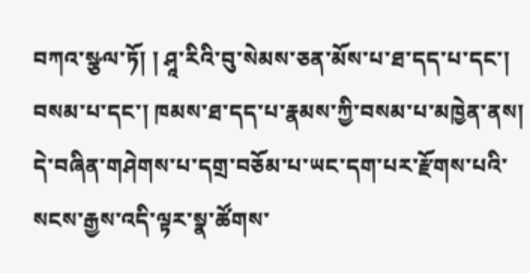བཀའ་སྩལ་ཏོ། ། ཤཱ་རིའི་བུ་སེམས་ཅན་མོས་པ་ཐ་དད་པ་དང་། བསམ་པ་དང་། ཁམས་ཐ་དད་པ་རྣམས་ཀྱི་བསམ་པ་མཁྱེན་ནས། དེ་བཞིན་གཤེགས་པ་དགྲ་བཅོམ་པ་ཡང་དག་པར་རྫོགས་པའི་སངས་རྒྱས་འདི་ལྟར་སྣ་ཚོགས་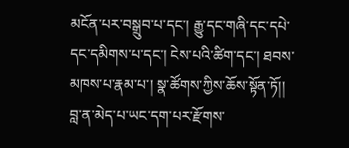མངོན་པར་བསྒྲུབ་པ་དང་། རྒྱུ་དང་གཞི་དང་དཔེ་དང་དམིགས་པ་དང་། ངེས་པའི་ཚིག་དང་། ཐབས་མཁས་པ་རྣམ་པ་། སྣ་ཚོགས་ཀྱིས་ཆོས་སྟོན་ཏོ།། བླ་ན་མེད་པ་ཡང་དག་པར་རྫོགས་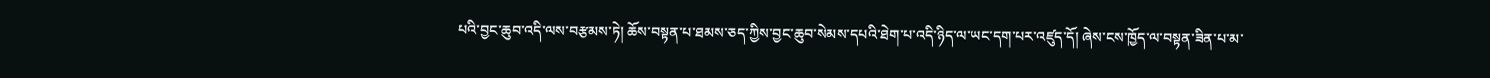པའི་བྱང་ཆུབ་འདི་ལས་བརྩམས་ཏེ། ཆོས་བསྟན་པ་ཐམས་ཅད་ཀྱིས་བྱང་ཆུབ་སེམས་དཔའི་ཐེག་པ་འདི་ཉིད་ལ་ཡང་དག་པར་འཛུད་དོ། ཞེས་ངས་ཁྱོད་ལ་བསྟན་ཟིན་པ་མ་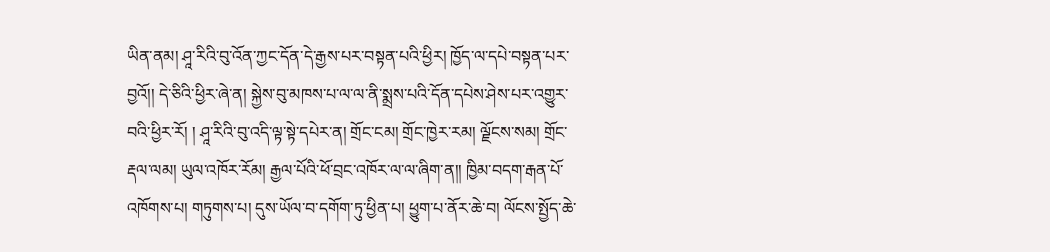ཡིན་ནམ། ཤཱ་རིའི་བུ་འོན་ཀྱང་དོན་དེ་རྒྱས་པར་བསྟན་པའི་ཕྱིར། ཁྱོད་ལ་དཔེ་བསྟན་པར་བྱའོ།། དེ་ཅིའི་ཕྱིར་ཞེ་ན། སྐྱེས་བུ་མཁས་པ་ལ་ལ་ནི་སྨྲས་པའི་དོན་དཔེས་ཤེས་པར་འགྱུར་བའི་ཕྱིར་རོ། ། ཤཱ་རིའི་བུ་འདི་ལྟ་སྟེ་དཔེར་ན། གྲོང་ངམ། གྲོང་ཁྱེར་རམ། ལྗོངས་སམ། གྲོང་རྡལ་ལམ། ཡུལ་འཁོར་རོམ། རྒྱལ་པོའི་ཕོ་བྲང་འཁོར་ལ་ལ་ཞིག་ན།། ཁྱིམ་བདག་རྒན་པོ་འཁོགས་པ། གཏུགས་པ། དུས་ཡོལ་བ་དགོག་ཏུ་ཕྱིན་པ། ཕྱུག་པ་ནོར་ཆེ་བ། ལོངས་སྤྱོད་ཆེ་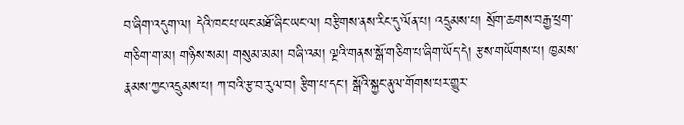བ་ཞིག་འདུག་ལ། དེའི་ཁང་པ་ཡང་མཐོ་ཞིང་ཡང་ལ། བརྩིགས་ནས་རིང་དུ་ལོན་པ། འདྲུམས་པ། སྲོག་ཆགས་བརྒྱ་ཕྲག་གཅིག་ག་མ། གཉིས་སམ། གསུམ་མམ། བཞི་འམ། ལྔའི་གནས་སྒོ་གཅིག་པ་ཞིག་ཡོད་དེ། རྩས་གཡོགས་པ། ཁྱམས་རྣམས་ཀྱང་འདྲུམས་པ། ཀ་བའི་རྩ་བ་རུལ་བ། རྩིག་པ་དང་། སྒོའི་སྐྱང་ནུལ་གོགས་པར་གྱུར་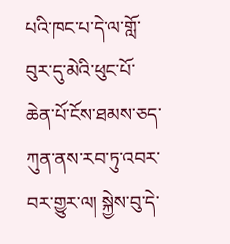པའི་ཁང་པ་དེ་ལ་གློ་བུར་དུ་མེའི་ཕུང་པོ་ཆེན་པོ་ངོས་ཐམས་ཅད་ཀུན་ནས་རབ་ཏུ་འབར་བར་གྱུར་ལ། སྐྱེས་བུ་དེ་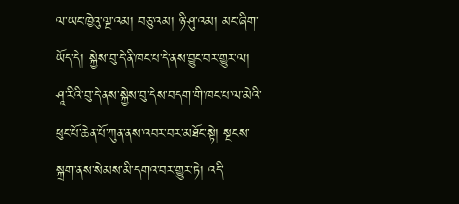ལ་ཡང་ཁྱེའུ་ལྔ་འམ། བཅུ་འམ། ཉི་ཤུ་འམ། མང་ཞིག་ཡོད་དེ། སྐྱེས་བུ་དེ་ནི་ཁང་པ་དེ་ནས་བྱུང་བར་གྱུར་ལ། ཤཱ་རིའི་བུ་དེ་ནས་སྐྱེས་བུ་དེས་བདག་གི་ཁང་པ་ལ་མེའི་ཕུང་པོ་ཆེན་པོ་ཀུན་ནས་འབར་བར་མཐོང་སྟེ། སྔངས་སྐྲག་ནས་སེམས་མི་དགའ་བར་གྱུར་ཏེ། འདི་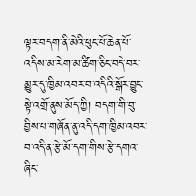ལྟར་བདག་ནི་མེའི་ཕུང་པོ་ཆེན་པོ་འདིས་མ་རེག་མ་ཚིག་ཅིང་བདེ་བར་མྱུར་དུ་ཁྱིམ་འབར་བ་འདིའི་སྒོར་བྱུང་སྟེ་འགྲོ་ནུས་མོད་ཀྱི། བདག་གི་བུ་བྱིས་པ་གཞོན་ནུ་འདི་དག་ཁྱིམ་འབར་བ་འདི་ན་རྩེ་མོ་དག་གིས་རྩེ་དགའ་ཞིང་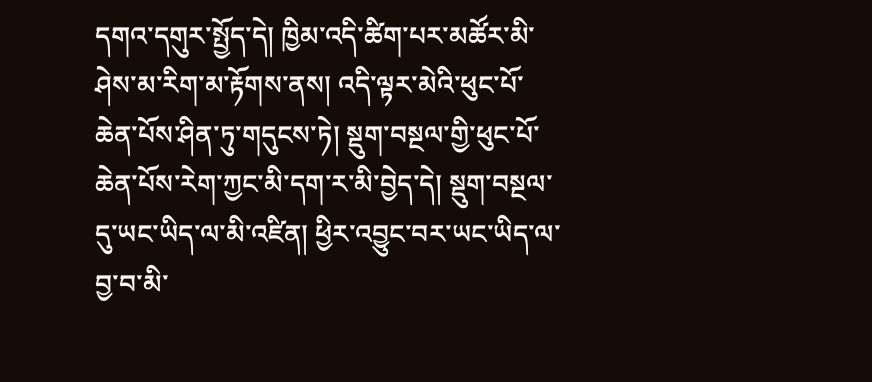དགའ་དགུར་སྤྱོད་དེ། ཁྱིམ་འདི་ཚིག་པར་མཚོར་མི་ཤེས་མ་རིག་མ་རྟོགས་ནས། འདི་ལྟར་མེའི་ཕུང་པོ་ཆེན་པོས་ཤིན་ཏུ་གདུངས་ཏེ། སྡུག་བསྔལ་གྱི་ཕུང་པོ་ཆེན་པོས་རེག་ཀྱང་མི་དག་ར་མི་བྱེད་དེ། སྡུག་བསྔལ་དུ་ཡང་ཡིད་ལ་མི་འཛིན། ཕྱིར་འབྱུང་བར་ཡང་ཡིད་ལ་བྱ་བ་མི་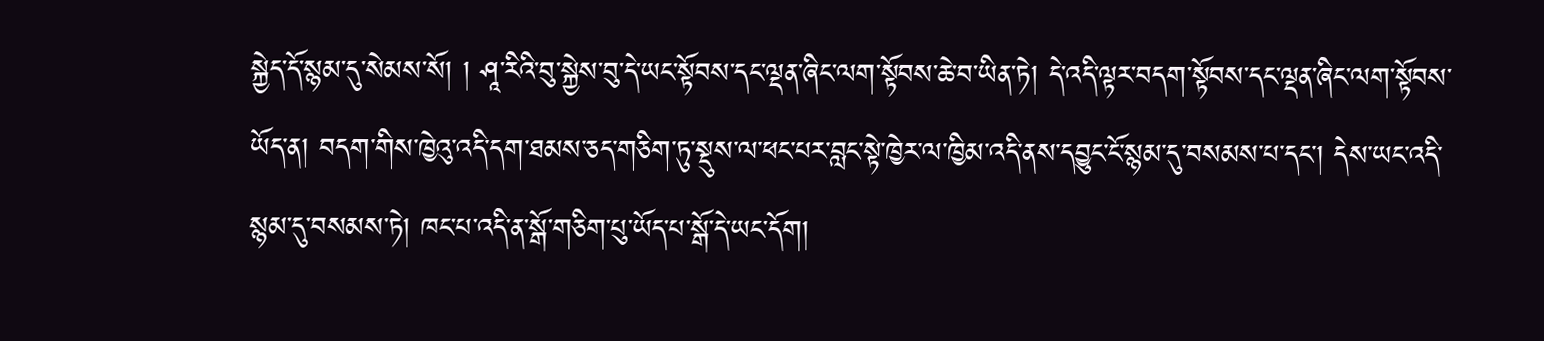སྐྱེད་དོ་སྙམ་དུ་སེམས་སོ། ། ཤཱ་རིའི་བུ་སྐྱེས་བུ་དེ་ཡང་སྟོབས་དང་ལྡན་ཞིང་ལག་སྟོབས་ཆེ་བ་ཡིན་ཏེ། དེ་འདི་ལྟར་བདག་སྟོབས་དང་ལྡན་ཞིང་ལག་སྟོབས་ཡོད་ན། བདག་གིས་ཁྱེའུ་འདི་དག་ཐམས་ཅད་གཅིག་ཏུ་སྡུས་ལ་ཕང་པར་བླང་སྟེ་ཁྱེར་ལ་ཁྱིམ་འདི་ནས་དབྱུང་ངོ་སྙམ་དུ་བསམས་པ་དང་། དེས་ཡང་འདི་སྙམ་དུ་བསམས་ཏེ། ཁང་པ་འདི་ན་སྒོ་གཅིག་པུ་ཡོད་པ་སྒོ་དེ་ཡང་དོག།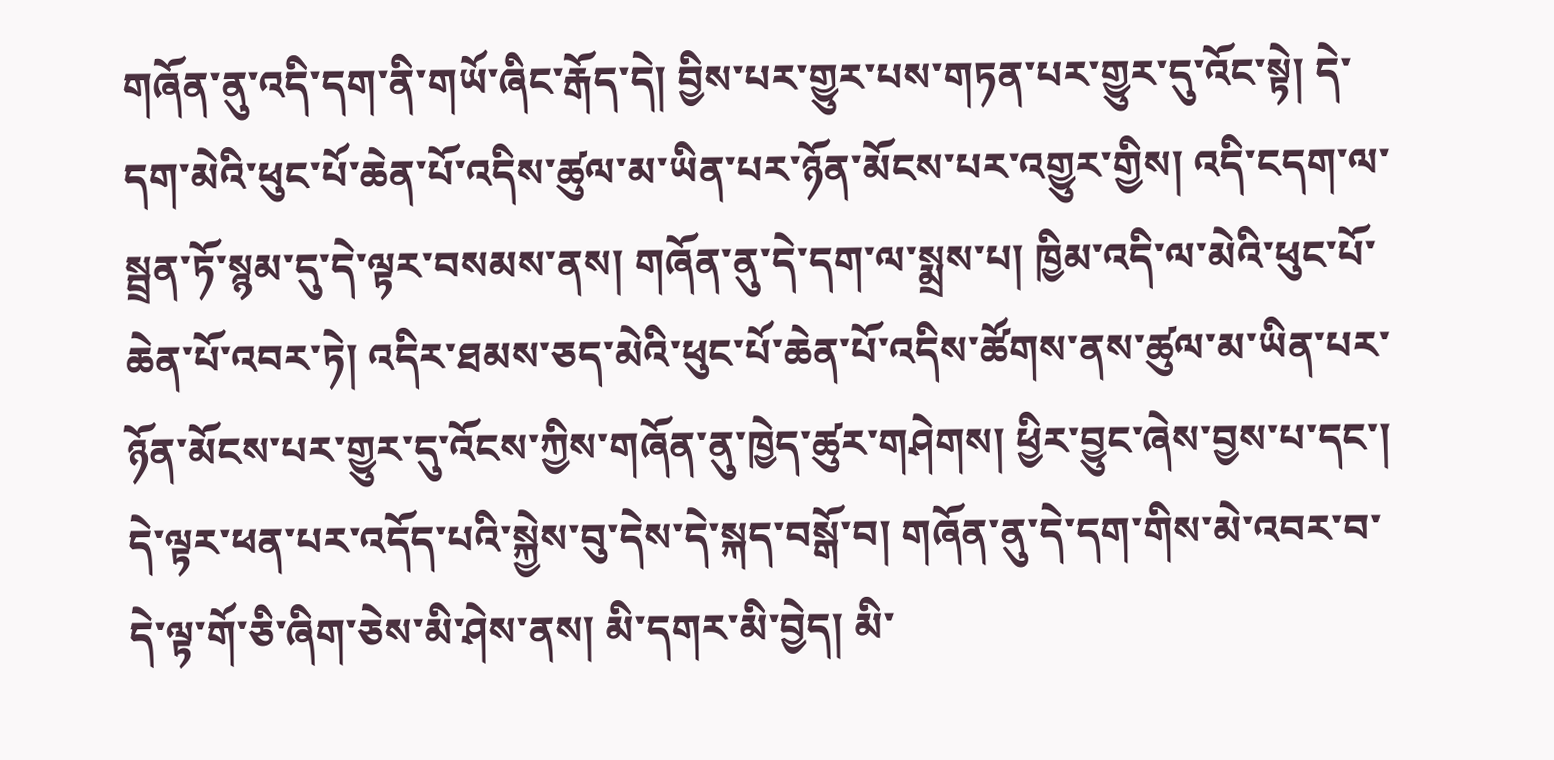གཞོན་ནུ་འདི་དག་ནི་གཡོ་ཞིང་རྒོད་དེ། བྱིས་པར་གྱུར་པས་གཏན་པར་གྱུར་དུ་འོང་སྟེ། དེ་དག་མེའི་ཕུང་པོ་ཆེན་པོ་འདིས་ཚུལ་མ་ཡིན་པར་ཉོན་མོངས་པར་འགྱུར་གྱིས། འདི་ངདག་ལ་སྦྲན་ཏོ་སྙམ་དུ་དེ་ལྟར་བསམས་ནས། གཞོན་ནུ་དེ་དག་ལ་སྨྲས་པ། ཁྱིམ་འདི་ལ་མེའི་ཕུང་པོ་ཆེན་པོ་འབར་ཏེ། འདིར་ཐམས་ཅད་མེའི་ཕུང་པོ་ཆེན་པོ་འདིས་ཚོགས་ནས་ཚུལ་མ་ཡིན་པར་ཉོན་མོངས་པར་གྱུར་དུ་འོངས་ཀྱིས་གཞོན་ནུ་ཁྱེད་ཚུར་གཤེགས། ཕྱིར་བྱུང་ཞེས་བྱས་པ་དང་། དེ་ལྟར་ཕན་པར་འདོད་པའི་སྐྱེས་བུ་དེས་དེ་སྐད་བསྒོ་བ། གཞོན་ནུ་དེ་དག་གིས་མེ་འབར་བ་དེ་ལྟ་གོ་ཅི་ཞིག་ཅེས་མི་ཤེས་ནས། མི་དགར་མི་བྱེད། མི་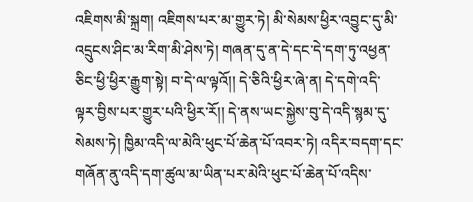འཇིགས་མི་སྐྲག། འཇིགས་པར་མ་གྱུར་ཏེ། མི་སེམས་ཕྱིར་འབྱུང་དུ་མི་འདྲུངས་ཤིང་མ་རིག་མི་ཤེས་ཏེ། གཞན་དུ་ན་དེ་དང་དེ་དག་ཏུ་འཕྱན་ཅིང་ཕྱི་ཕྱིར་རྒྱུག་སྟེ། བ་དེ་ལ་ལྟའོ།། དེ་ཅིའི་ཕྱིར་ཞེ་ན། དེ་དགེ་འདི་ལྟར་བྱིས་པར་གྱུར་པའི་ཕྱིར་རོ།། དེ་ནས་ཡང་སྐྱེས་བུ་དེ་འདི་སྙམ་དུ་སེམས་ཏེ། ཁྱིམ་འདི་ལ་མེའི་ཕུང་པོ་ཆེན་པོ་འབར་ཏེ། འདིར་བདག་དང་གཞོན་ནུ་འདི་དག་ཚུལ་མ་ཡིན་པར་མེའི་ཕུང་པོ་ཆེན་པོ་འདིས་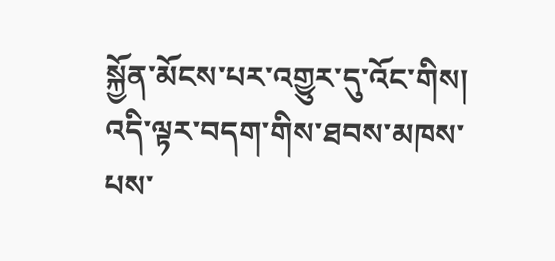སྐྱོན་མོངས་པར་འགྱུར་དུ་འོང་གིས། འདི་ལྟར་བདག་གིས་ཐབས་མཁས་པས་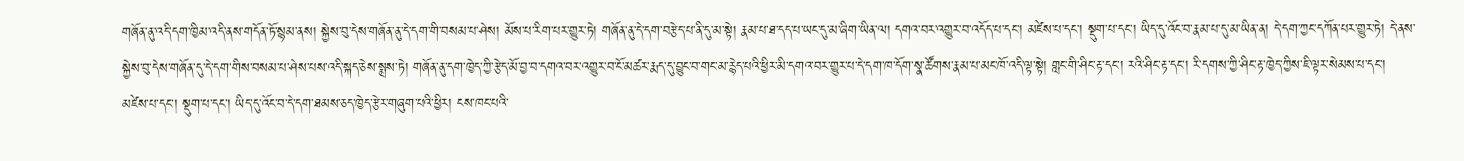གཞོན་ནུ་འདི་དག་ཁྱིམ་འདི་ནས་གདོན་ཏོ་སྙམ་ནས། སྐྱེས་བུ་དེས་གཞོན་ནུ་དེ་དག་གི་བསམ་པ་ཤེས། མོས་པ་རིག་པར་གྱུར་ཏེ། གཞོན་ནུ་དེ་དག་བརྩེད་པ་ནི་དུ་མ་སྟེ། རྣམ་པ་ཐ་དད་པ་ཡང་དུ་མ་ཞིག་ཡིན་ལ། དགའ་བར་འགྱུར་བ་འདོད་པ་དང་། མཛེས་པ་དང་། སྡུག་པ་དང་། ཡིད་དུ་འོང་བ་རྣམ་པ་དུ་མ་ཡིན་ན། དེ་དག་ཀྱང་དཀོན་པར་གྱུར་ཏེ། དེ་ནས་སྐྱེས་བུ་དེས་གཞོན་དུ་དེ་དག་གིས་བསམ་པ་ཤེས་པས་འདི་སྐད་ཅེས་སྨྲས་ཏེ། གཞོན་ནུ་དག་ཁྱེད་ཀྱི་རྩེད་མོ་བྱ་བ་དགའ་བར་འགྱུར་བ་ངོ་མཚར་རྨད་དུ་བྱུང་བ་གང་མ་རྙེད་པའི་ཕྱིར་མི་དགའ་བར་གྱུར་པ་དེ་དག་ཁ་དོག་སྣ་ཚོགས་རྣམ་པ་མང་ཁོ་འདི་ལྟ་སྟེ། གླང་གི་ཤིང་རྟ་དང་། རའི་ཤིང་རྟ་དང་། རི་དགས་ཀྱི་ཤིང་རྟ་ཁྱེད་ཀྱིས་ཇི་ལྟར་སེམས་པ་དང་། མཛེས་པ་དང་། སྡུག་པ་དང་། ཡིད་དུ་འོང་བ་དེ་དག་ཐམས་ཅད་ཁྱེད་རྩེར་གཞུག་པའི་ཕྱིར། ངས་ཁང་པའི་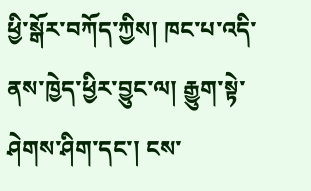ཕྱི་སྒོར་བཀོད་ཀྱིས། ཁང་པ་འདི་ནས་ཁྱེད་ཕྱིར་བྱུང་ལ། རྒྱུག་སྟེ་ཤེགས་ཤིག་དང་། ངས་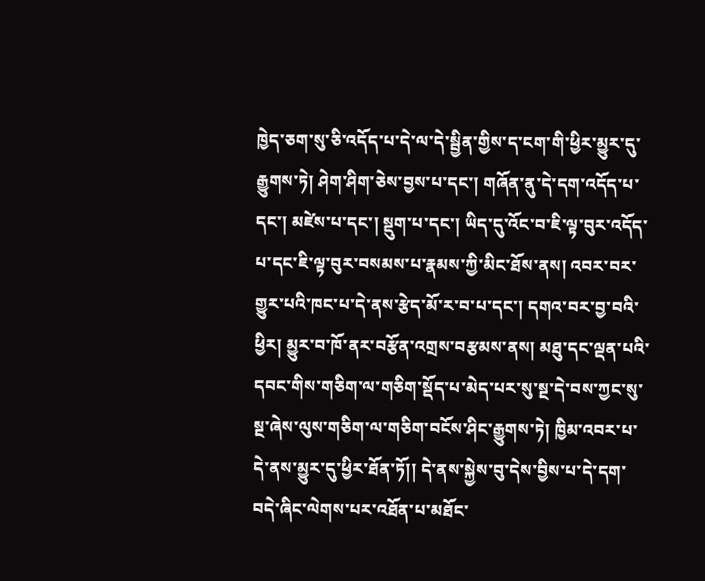ཁྱེད་ཅག་སུ་ཅི་འདོད་པ་དེ་ལ་དེ་སྦྱིན་གྱིས་ད་ངག་གི་ཕྱིར་མྱུར་དུ་རྒྱུགས་ཏེ། ཤེག་ཤིག་ཅེས་བྱས་པ་དང་། གཞོན་ནུ་དེ་དག་འདོད་པ་དང་། མཛེས་པ་དང་། སྡུག་པ་དང་། ཡིད་དུ་འོང་བ་ཇི་ལྟ་བུར་འདོད་པ་དང་ཇི་ལྟ་བུར་བསམས་པ་རྣམས་ཀྱི་མིང་ཐོས་ནས། འབར་བར་གྱུར་པའི་ཁང་པ་དེ་ནས་རྩེད་མོ་ར་བ་པ་དང་། དགའ་བར་བྱ་བའི་ཕྱིར། མྱུར་བ་ཁོ་ནར་བརྩོན་འགྲས་བརྩམས་ནས། མཐུ་དང་ལྡན་པའི་དབང་གིས་གཅིག་ལ་གཅིག་སྡོད་པ་མེད་པར་སུ་སྔ་དེ་བས་ཀྱང་སུ་སྔ་ཞེས་ལུས་གཅིག་ལ་གཅིག་བངོས་ཤིང་རྒྱུགས་ཏེ། ཁྱིམ་འབར་པ་དེ་ནས་མྱུར་དུ་ཕྱིར་ཐོན་ཏོ།། དེ་ནས་སྐྱེས་བུ་དེས་བྱིས་པ་དེ་དག་བདེ་ཞིང་ལེགས་པར་འཐོན་པ་མཐོང་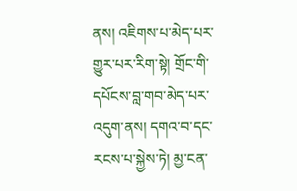ནས། འཇིགས་པ་མེད་པར་གྱུར་པར་རིག་སྟེ། གྲོང་གི་དཔོངས་བླ་གབ་མེད་པར་འདུག་ནས། དགའ་བ་དང་རངས་པ་སྐྱེས་ཏེ། མྱ་ངན་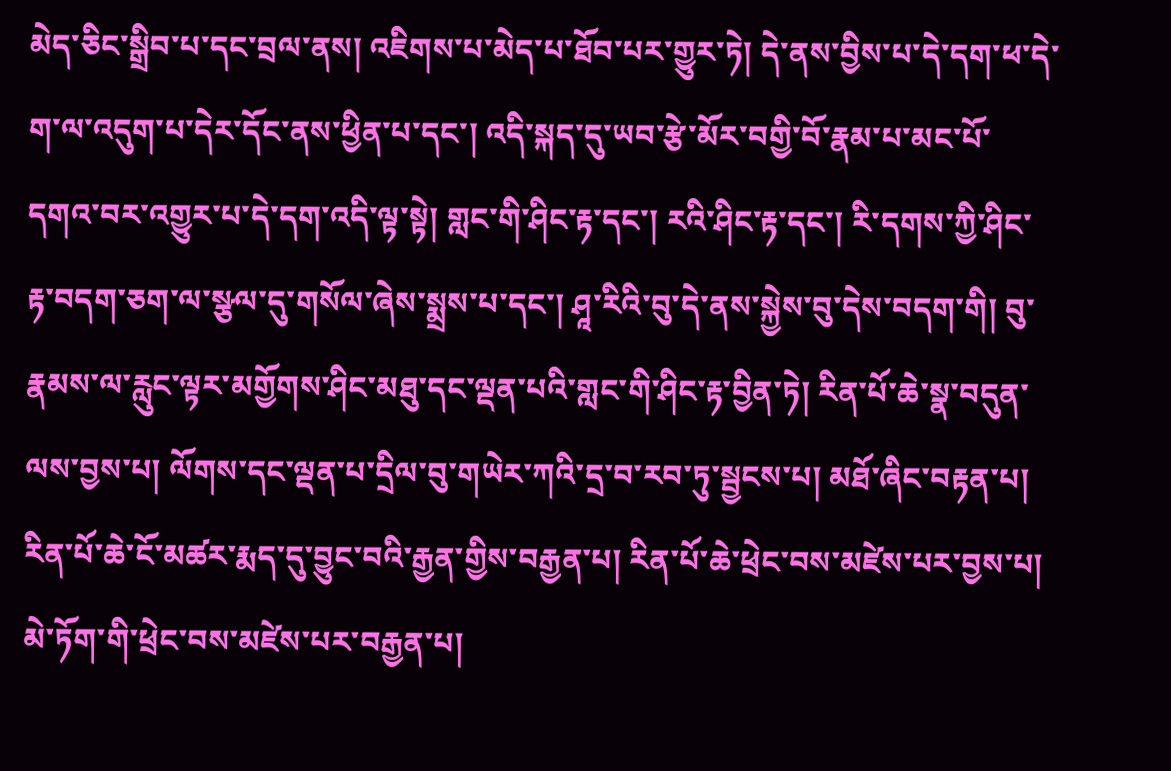མེད་ཅིང་སྒྲིབ་པ་དང་བྲལ་ནས། འཇིགས་པ་མེད་པ་ཐོབ་པར་གྱུར་ཏེ། དེ་ནས་བྱིས་པ་དེ་དག་ཕ་དེ་ག་ལ་འདུག་པ་དེར་དོང་ནས་ཕྱིན་པ་དང་། འདི་སྐད་དུ་ཡབ་རྩེ་མོར་བགྱི་བོ་རྣམ་པ་མང་པོ་དགའ་བར་འགྱུར་པ་དེ་དག་འདི་ལྟ་སྟེ། གླང་གི་ཤིང་རྟ་དང་། རའི་ཤིང་རྟ་དང་། རི་དགས་ཀྱི་ཤིང་རྟ་བདག་ཅག་ལ་སྩལ་དུ་གསོལ་ཞེས་སྨྲས་པ་དང་། ཤཱ་རིའི་བུ་དེ་ནས་སྐྱེས་བུ་དེས་བདག་གི། བུ་རྣམས་ལ་རླུང་ལྟར་མགྱོགས་ཤིང་མཐུ་དང་ལྡན་པའི་གླང་གི་ཤིང་རྟ་བྱིན་ཏེ། རིན་པོ་ཆེ་སྣ་བདུན་ལས་བྱས་པ། ལོགས་དང་ལྡན་པ་དྲིལ་བུ་གཡེར་ཀའི་དྲ་བ་རབ་ཏུ་སྦྱངས་པ། མཐོ་ཞིང་བརྟན་པ། རིན་པོ་ཆེ་ངོ་མཚར་རྨད་དུ་བྱུང་བའི་རྒྱན་གྱིས་བརྒྱན་པ། རིན་པོ་ཆེ་ཕྲེང་བས་མཛེས་པར་བྱས་པ། མེ་ཏོག་གི་ཕྲེང་བས་མཛེས་པར་བརྒྱན་པ།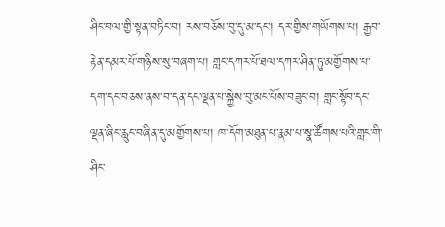ཤིང་བལ་གྱི་སྟན་བཏིང་བ། རས་བཅོས་བུ་དུ་མ་དང་། དར་གྱིས་གཡོགས་པ། རྒྱབ་རྟེན་དམར་པོ་གཉིས་སུ་བཞག་པ། གླང་དཀར་པོ་ཐལ་དཀར་ཤིན་ཏུ་མགྱོགས་པ་དག་དང་བཅས་ནས་བ་དན་དང་ལྡན་པ་སྐྱེས་བུ་མང་པོས་བཟུང་བ། གླང་སྟོབ་དང་ལྡན་ཞིང་རླུང་བཞིན་དུ་མགྱོགས་པ། ཁ་དོག་མཐུན་པ་རྣམ་པ་སྣ་ཚོགས་པའི་གླང་གི་ཤིང་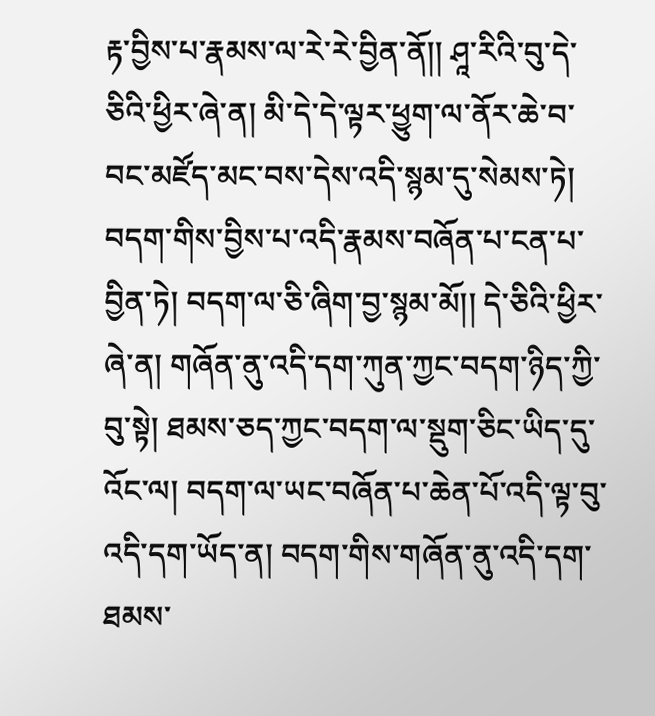རྟ་བྱིས་པ་རྣམས་ལ་རེ་རེ་བྱིན་ནོ།། ཤཱ་རིའི་བུ་དེ་ཅིའི་ཕྱིར་ཞེ་ན། མི་དེ་དེ་ལྟར་ཕྱུག་ལ་ནོར་ཆེ་བ་བང་མཛོད་མང་བས་དེས་འདི་སྙམ་དུ་སེམས་ཏེ། བདག་གིས་བྱིས་པ་འདི་རྣམས་བཞོན་པ་ངན་པ་བྱིན་ཏེ། བདག་ལ་ཅི་ཞིག་བྱ་སྙམ་མོ།། དེ་ཅིའི་ཕྱིར་ཞེ་ན། གཞོན་ནུ་འདི་དག་ཀུན་ཀྱང་བདག་ཉིད་ཀྱི་བུ་སྟེ། ཐམས་ཅད་ཀྱང་བདག་ལ་སྡུག་ཅིང་ཡིད་དུ་འོང་ལ། བདག་ལ་ཡང་བཞོན་པ་ཆེན་པོ་འདི་ལྟ་བུ་འདི་དག་ཡོད་ན། བདག་གིས་གཞོན་ནུ་འདི་དག་ཐམས་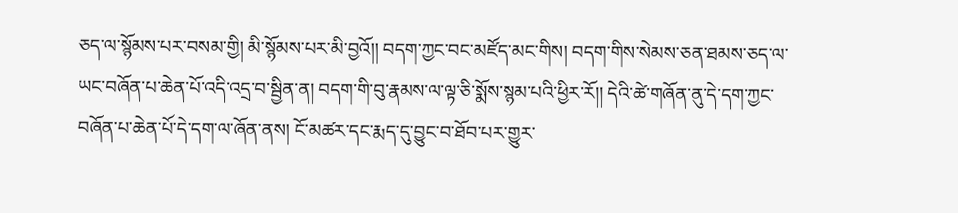ཅད་ལ་སྙོམས་པར་བསམ་གྱི། མི་སྙོམས་པར་མི་བྱའོ།། བདག་ཀྱང་བང་མཛོད་མང་གིས། བདག་གིས་སེམས་ཅན་ཐམས་ཅད་ལ་ཡང་བཞོན་པ་ཆེན་པོ་འདི་འདྲ་བ་སྦྱིན་ན། བདག་གི་བུ་རྣམས་ལ་ལྟ་ཅི་སྨོས་སྙམ་པའི་ཕྱིར་རོ།། དེའི་ཚེ་གཞོན་ནུ་དེ་དག་ཀྱང་བཞོན་པ་ཆེན་པོ་དེ་དག་ལ་ཞོན་ནས། ངོ་མཚར་དང་རྨད་དུ་བྱུང་བ་ཐོབ་པར་གྱུར་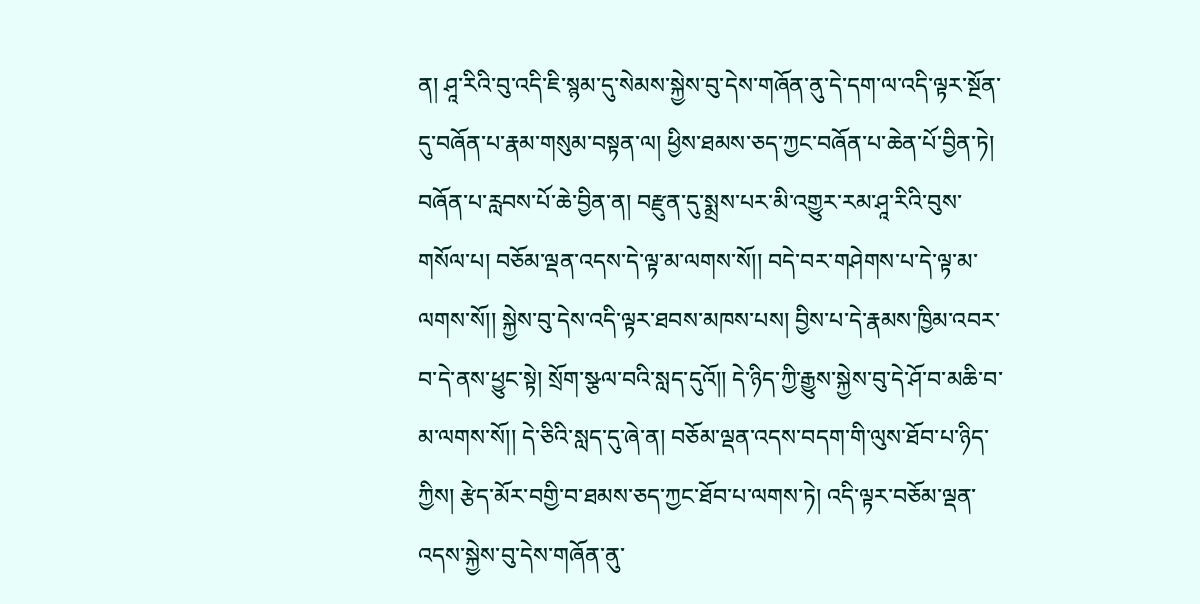ན། ཤཱ་རིའི་བུ་འདི་ཇི་སྙམ་དུ་སེམས་སྐྱེས་བུ་དེས་གཞོན་ནུ་དེ་དག་ལ་འདི་ལྟར་སྔོན་དུ་བཞོན་པ་རྣམ་གསུམ་བསྟན་ལ། ཕྱིས་ཐམས་ཅད་ཀྱང་བཞོན་པ་ཆེན་པོ་བྱིན་ཏེ། བཞོན་པ་རླབས་པོ་ཆེ་བྱིན་ན། བརྫུན་དུ་སྨྲས་པར་མི་འགྱུར་རམ་ཤཱ་རིའི་བུས་གསོལ་པ། བཅོམ་ལྡན་འདས་དེ་ལྟ་མ་ལགས་སོ།། བདེ་བར་གཤེགས་པ་དེ་ལྟ་མ་ལགས་སོ།། སྐྱེས་བུ་དེས་འདི་ལྟར་ཐབས་མཁས་པས། བྱིས་པ་དེ་རྣམས་ཁྱིམ་འབར་བ་དེ་ནས་ཕྱུང་སྟེ། སྲོག་སྩལ་བའི་སླད་དུའོ།། དེ་ཉིད་ཀྱི་རྒྱུས་སྐྱེས་བུ་དེ་ཤོ་བ་མཆི་བ་མ་ལགས་སོ།། དེ་ཅིའི་སླད་དུ་ཞེ་ན། བཅོམ་ལྡན་འདས་བདག་གི་ལུས་ཐོབ་པ་ཉིད་ཀྱིས། རྩེད་མོར་བགྱི་བ་ཐམས་ཅད་ཀྱང་ཐོབ་པ་ལགས་ཏེ། འདི་ལྟར་བཅོམ་ལྡན་འདས་སྐྱེས་བུ་དེས་གཞོན་ནུ་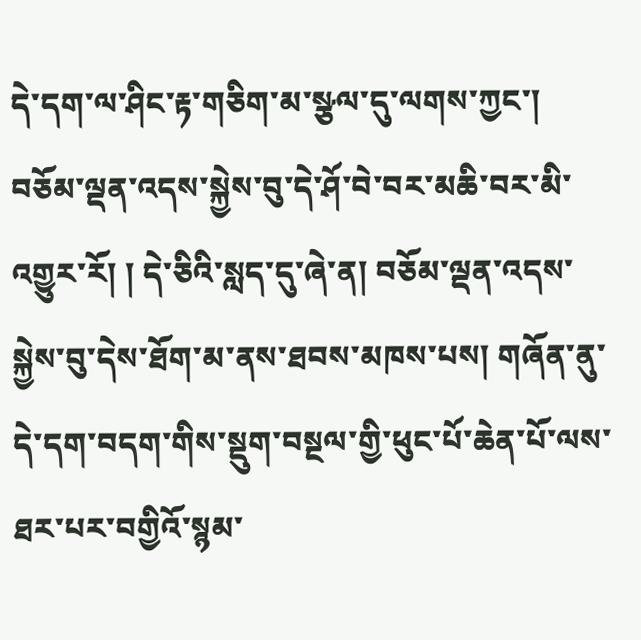དེ་དག་ལ་ཤིང་རྟ་གཅིག་མ་སྩལ་དུ་ལགས་ཀྱང་། བཅོམ་ལྡན་འདས་སྐྱེས་བུ་དེ་ཤོ་བེ་བར་མཆི་བར་མི་འགྱུར་རོ། ། དེ་ཅིའི་སླད་དུ་ཞེ་ན། བཅོམ་ལྡན་འདས་སྐྱེས་བུ་དེས་ཐོག་མ་ནས་ཐབས་མཁས་པས། གཞོན་ནུ་དེ་དག་བདག་གིས་སྡུག་བསྔལ་གྱི་ཕུང་པོ་ཆེན་པོ་ལས་ཐར་པར་བགྱིའོ་སྙམ་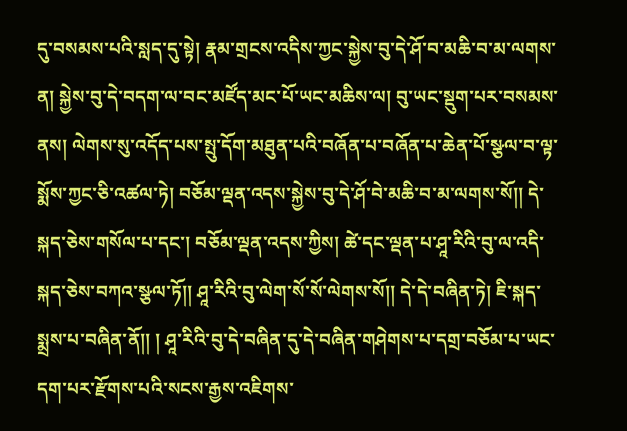དུ་བསམས་པའི་སླད་དུ་སྟེ། རྣམ་གྲངས་འདིས་ཀྱང་སྐྱེས་བུ་དེ་ཤོ་བ་མཆི་བ་མ་ལགས་ན། སྐྱེས་བུ་དེ་བདག་ལ་བང་མཛོད་མང་པོ་ཡང་མཆིས་ལ། བུ་ཡང་སྡུག་པར་བསམས་ནས། ལེགས་སུ་འདོད་པས་སྤུ་དོག་མཐུན་པའི་བཞོན་པ་བཞོན་པ་ཆེན་པོ་སྩལ་བ་ལྟ་སྨོས་ཀྱང་ཅི་འཚལ་ཏེ། བཅོམ་ལྡན་འདས་སྐྱེས་བུ་དེ་ཤོ་བེ་མཆི་བ་མ་ལགས་སོ།། དེ་སྐད་ཅེས་གསོལ་པ་དང་། བཅོམ་ལྡན་འདས་ཀྱིས། ཚེ་དང་ལྡན་པ་ཤཱ་རིའི་བུ་ལ་འདི་སྐད་ཅེས་བཀའ་སྩལ་ཏོ།། ཤཱ་རིའི་བུ་ལེག་སོ་སོ་ལེགས་སོ།། དེ་དེ་བཞིན་ཏེ། ཇི་སྐད་སྨྲས་པ་བཞིན་ནོ།། ། ཤཱ་རིའི་བུ་དེ་བཞིན་དུ་དེ་བཞིན་གཤེགས་པ་དགྲ་བཅོམ་པ་ཡང་དག་པར་རྫོགས་པའི་སངས་རྒྱས་འཇིགས་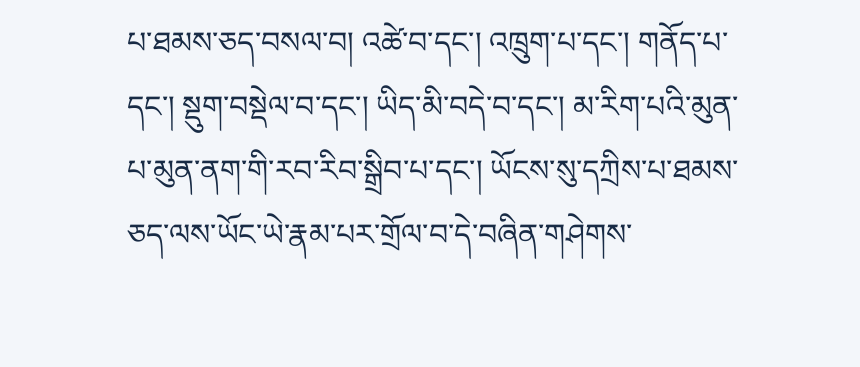པ་ཐམས་ཅད་བསལ་བ། འཚེ་བ་དང་། འཁྲུག་པ་དང་། གནོད་པ་དང་། སྡུག་བསྡེལ་བ་དང་། ཡིད་མི་བདེ་བ་དང་། མ་རིག་པའི་མུན་པ་མུན་ནག་གི་རབ་རིབ་སྒྲིབ་པ་དང་། ཡོངས་སུ་དཀྲིས་པ་ཐམས་ཅད་ལས་ཡོང་ཡེ་རྣམ་པར་གྲོལ་བ་དེ་བཞིན་གཤེགས་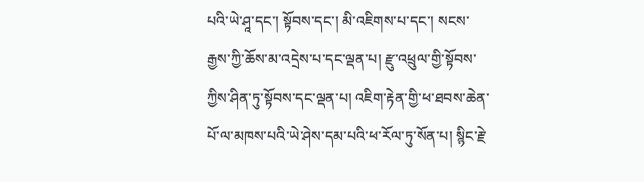པའི་ཡེ་ཤཱ་དང་། སྟོབས་དང་། མི་འཇིགས་པ་དང་། སངས་རྒྱས་ཀྱི་ཆོས་མ་འདྲེས་པ་དང་ལྡན་པ། རྫུ་འཕྲུལ་གྱི་སྟོབས་ཀྱིས་ཤིན་ཏུ་སྟོབས་དང་ལྡན་པ། འཇིག་རྟེན་གྱི་ཕ་ཐབས་ཆེན་པོ་ལ་མཁས་པའི་ཡེ་ཤེས་དམ་པའི་ཕ་རོལ་ཏུ་སོན་པ། སྙིང་རྗེ་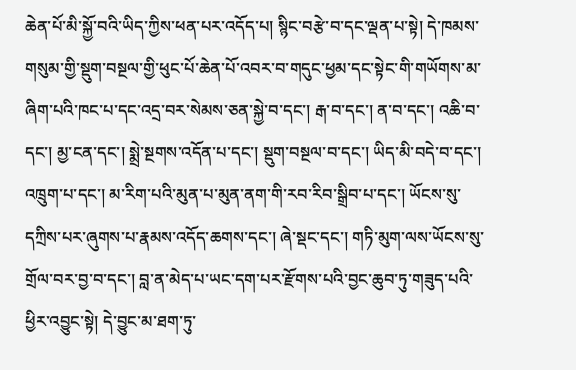ཆེན་པོ་མི་སྐྱོ་བའི་ཡིད་ཀྱིས་ཕན་པར་འདོད་པ། སྙིང་བརྩེ་བ་དང་ལྡན་པ་སྟེ། དེ་ཁམས་གསུམ་གྱི་སྡུག་བསྔལ་གྱི་ཕུང་པོ་ཆེན་པོ་འབར་བ་གདུང་ཕྱམ་དང་སྟེང་གི་གཡོགས་མ་ཞིག་པའི་ཁང་པ་དང་འདྲ་བར་སེམས་ཅན་སྐྱེ་བ་དང་། རྒ་བ་དང་། ན་བ་དང་། འཆི་བ་དང་། མྱ་ངན་དང་། སྨྲེ་སྔགས་འདོན་པ་དང་། སྡུག་བསྔལ་བ་དང་། ཡིད་མི་བདེ་བ་དང་། འཁྲུག་པ་དང་། མ་རིག་པའི་མུན་པ་མུན་ནག་གི་རབ་རིབ་སྒྲིབ་པ་དང་། ཡོངས་སུ་དཀྲིས་པར་ཞུགས་པ་རྣམས་འདོད་ཆགས་དང་། ཞེ་སྡང་དང་། གཏི་མུག་ལས་ཡོངས་སུ་གྲོལ་བར་བྱ་བ་དང་། བླ་ན་མེད་པ་ཡང་དག་པར་རྫོགས་པའི་བྱང་ཆུབ་ཏུ་གཟུད་པའི་ཕྱིར་འབྱུང་སྟེ། དེ་བྱུང་མ་ཐག་ཏུ་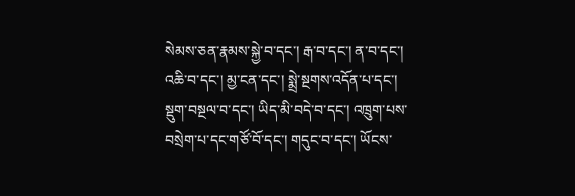སེམས་ཅན་རྣམས་སྐྱེ་བ་དང་། རྒ་བ་དང་། ན་བ་དང་། འཆི་བ་དང་། མྱ་ངན་དང་། སྨྲེ་སྔགས་འདོན་པ་དང་། སྡུག་བསྔལ་བ་དང་། ཡིད་མི་བདེ་བ་དང་། འཁྲུག་པས་བསྲེག་པ་དང་གཙོ་བོ་དང་། གདུང་བ་དང་། ཡོངས་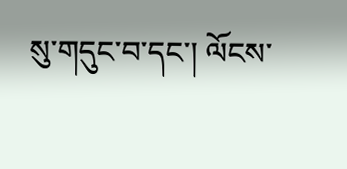སུ་གདུང་བ་དང་། ལོངས་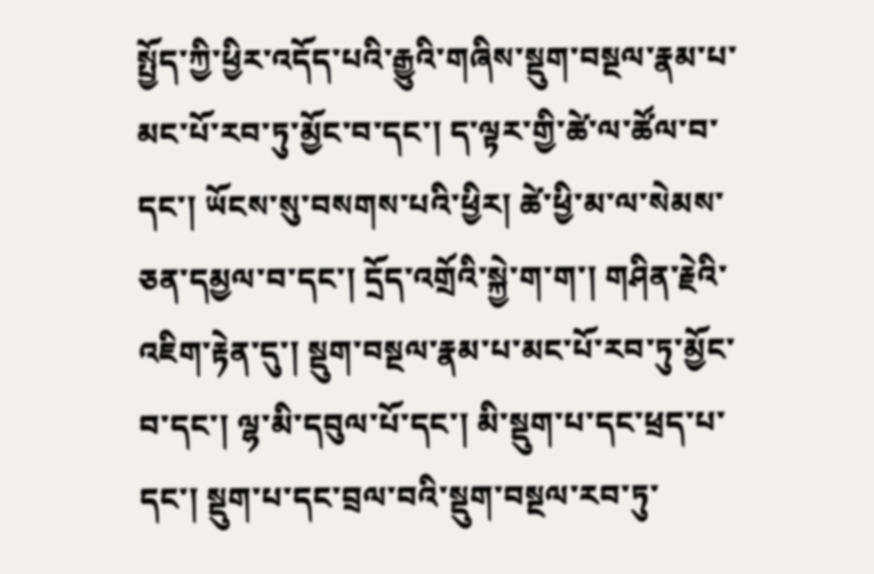སྤྱོད་ཀྱི་ཕྱིར་འདོད་པའི་རྒྱུའི་གཞིས་སྡུག་བསྔལ་རྣམ་པ་མང་པོ་རབ་ཏུ་མྱོང་བ་དང་། ད་ལྟར་གྱི་ཚེ་ལ་ཚོལ་བ་དང་། ཡོངས་སུ་བསགས་པའི་ཕྱིར། ཚེ་ཕྱི་མ་ལ་སེམས་ཅན་དམྱལ་བ་དང་། དྲོད་འགྲོའི་སྐྱེ་ག་ག་། གཤིན་རྗེའི་འཇིག་རྟེན་དུ་། སྡུག་བསྔལ་རྣམ་པ་མང་པོ་རབ་ཏུ་མྱོང་བ་དང་། ལྷ་མི་དབུལ་པོ་དང་། མི་སྡུག་པ་དང་ཕྲད་པ་དང་། སྡུག་པ་དང་བྲལ་བའི་སྡུག་བསྔལ་རབ་ཏུ་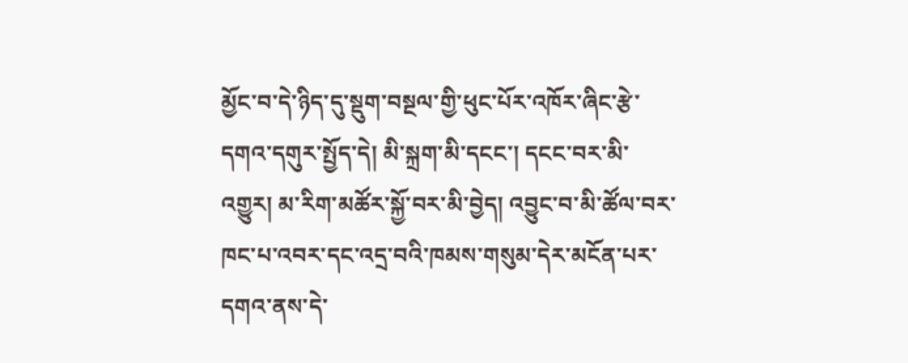མྱོང་བ་དེ་ཉིད་དུ་སྡུག་བསྔལ་གྱི་ཕུང་པོར་འཁོར་ཞིང་རྩེ་དགའ་དགུར་སྤྱོད་དེ། མི་སྐྲག་མི་དངང་། དངང་བར་མི་འགྱུར། མ་རིག་མཚོར་སྐྱོ་བར་མི་བྱེད། འབྱུང་བ་མི་ཚོལ་བར་ཁང་པ་འབར་དང་འདྲ་བའི་ཁམས་གསུམ་དེར་མངོན་པར་དགའ་ནས་དེ་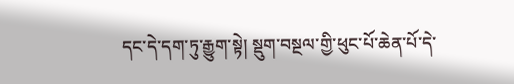དང་དེ་དག་ཏུ་རྒྱུག་སྟེ། སྡུག་བསྔལ་གྱི་ཕུང་པོ་ཆེན་པོ་དེ་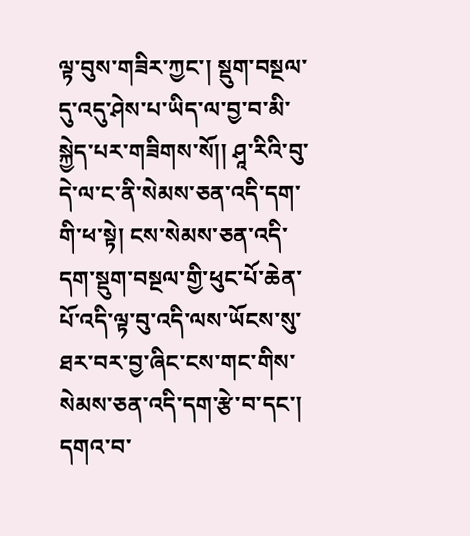ལྟ་བུས་གཟིར་ཀྱང་། སྡུག་བསྔལ་དུ་འདུ་ཤེས་པ་ཡིད་ལ་བྱ་བ་མི་སྐྱེད་པར་གཟིགས་སོ།། ཤཱ་རིའི་བུ་དེ་ལ་ང་ནི་སེམས་ཅན་འདི་དག་གི་ཕ་སྟེ། ངས་སེམས་ཅན་འདི་དག་སྡུག་བསྔལ་གྱི་ཕུང་པོ་ཆེན་པོ་འདི་ལྟ་བུ་འདི་ལས་ཡོངས་སུ་ཐར་བར་བྱ་ཞིང་ངས་གང་གིས་སེམས་ཅན་འདི་དག་རྩེ་བ་དང་། དགའ་བ་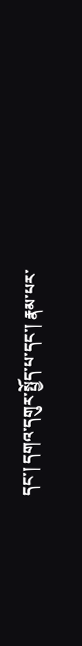དང་། དགའ་དགུར་སྤྱོད་པ་དང་། རྣམ་པར་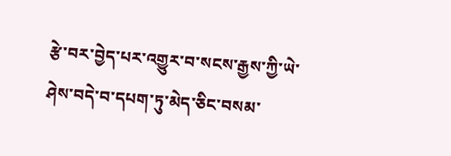རྩེ་བར་བྱེད་པར་འགྱུར་བ་སངས་རྒྱས་ཀྱི་ཡེ་ཤེས་བདེ་བ་དཔག་ཏུ་མེད་ཅིང་བསམ་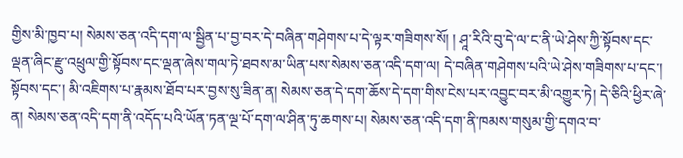གྱིས་མི་ཁྱབ་པ། སེམས་ཅན་འདི་དག་ལ་སྦྱིན་པ་བྱ་བར་དེ་བཞིན་གཤེགས་པ་དེ་ལྟར་གཟིགས་སོ། ། ཤཱ་རིའི་བུ་དེ་ལ་ང་ནི་ཡེ་ཤེས་ཀྱི་སྟོབས་དང་ལྡན་ཞིང་རྫུ་འཕྲུལ་གྱི་སྟོབས་དང་ལྡན་ཞེས་གལ་ཏེ་ཐབས་མ་ཡིན་པས་སེམས་ཅན་འདི་དག་ལ། དེ་བཞིན་གཤེགས་པའི་ཡེ་ཤེས་གཟིགས་པ་དང་། སྟོབས་དང་། མི་འཇིགས་པ་རྣམས་ཐོབ་པར་བྱས་སུ་ཟིན་ན། སེམས་ཅན་དེ་དག་ཆོས་དེ་དག་གིས་ངེས་པར་འབྱུང་བར་མི་འགྱུར་ཏེ། དེ་ཅིའི་ཕྱིར་ཞེ་ན། སེམས་ཅན་འདི་དག་ནི་འདོད་པའི་ཡོན་ཏན་ལྔ་པོ་དག་ལ་ཤིན་ཏུ་ཆགས་པ། སེམས་ཅན་འདི་དག་ནི་ཁམས་གསུམ་གྱི་དགའ་བ་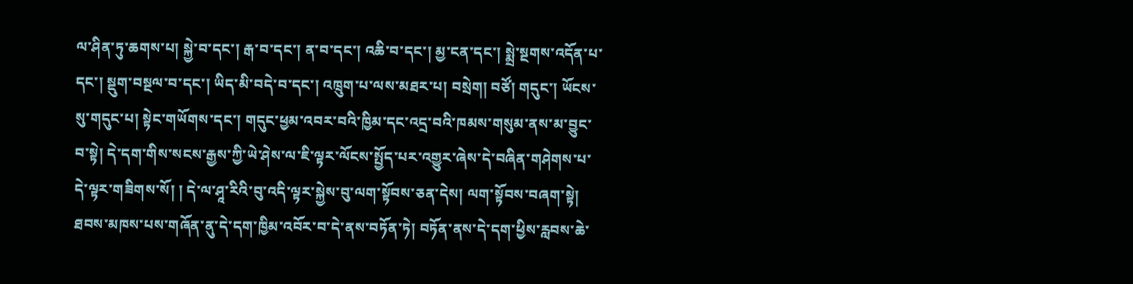ལ་ཤིན་ཏུ་ཆགས་པ། སྐྱེ་བ་དང་། རྒ་བ་དང་། ན་བ་དང་། འཆི་བ་དང་། མྱ་ངན་དང་། སྨྲེ་སྔགས་འདོན་པ་དང་། སྡུག་བསྔལ་བ་དང་། ཡིད་མི་བདེ་བ་དང་། འཁྲུག་པ་ལས་མཐར་པ། བསྲེག། བཙོ། གདུང་། ཡོངས་སུ་གདུང་པ། སྟེང་གཡོགས་དང་། གདུང་ཕྱམ་འབར་བའི་ཁྱིམ་དང་འདྲ་བའི་ཁམས་གསུམ་ནས་མ་བྱུང་བ་སྟེ། དེ་དག་གིས་སངས་རྒྱས་ཀྱི་ཡེ་ཤེས་ལ་ཇི་ལྟར་ལོངས་སྤྱོད་པར་འགྱུར་ཞེས་དེ་བཞིན་གཤེགས་པ་དེ་ལྟར་གཟིགས་སོ། ། དེ་ལ་ཤཱ་རིའི་བུ་འདི་ལྟར་སྐྱེས་བུ་ལག་སྟོབས་ཅན་དེས། ལག་སྟོབས་བཞག་སྟེ། ཐབས་མཁས་པས་གཞོན་ནུ་དེ་དག་ཁྱིམ་འབོར་བ་དེ་ནས་བཏོན་ཏེ། བཏོན་ནས་དེ་དག་ཕྱིས་རླབས་ཆེ་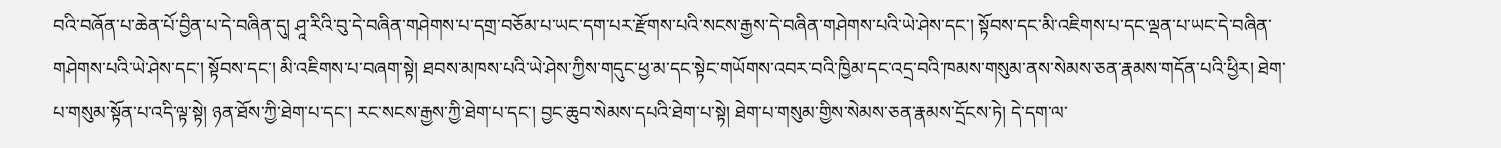བའི་བཞོན་པ་ཆེན་པོ་བྱིན་པ་དེ་བཞིན་དུ། ཤཱ་རིའི་བུ་དེ་བཞིན་གཤེགས་པ་དགྲ་བཅོམ་པ་ཡང་དག་པར་རྫོགས་པའི་སངས་རྒྱས་དེ་བཞིན་གཤེགས་པའི་ཡེ་ཤེས་དང་། སྟོབས་དང་མི་འཇིགས་པ་དང་ལྡན་པ་ཡང་དེ་བཞིན་གཤེགས་པའི་ཡེ་ཤེས་དང་། སྟོབས་དང་། མི་འཇིགས་པ་བཞག་སྟེ། ཐབས་མཁས་པའི་ཡེ་ཤེས་ཀྱིས་གདུང་ཕྱ་མ་དང་སྟེང་གཡོགས་འབར་བའི་ཁྱིམ་དང་འདྲ་བའི་ཁམས་གསུམ་ནས་སེམས་ཅན་རྣམས་གདོན་པའི་ཕྱིར། ཐེག་པ་གསུམ་སྟོན་པ་འདི་ལྟ་སྟེ། ཉན་ཐོས་ཀྱི་ཐེག་པ་དང་། རང་སངས་རྒྱས་ཀྱི་ཐེག་པ་དང་། བྱང་ཆུབ་སེམས་དཔའི་ཐེག་པ་སྟེ། ཐེག་པ་གསུམ་གྱིས་སེམས་ཅན་རྣམས་དྲོངས་ཏེ། དེ་དག་ལ་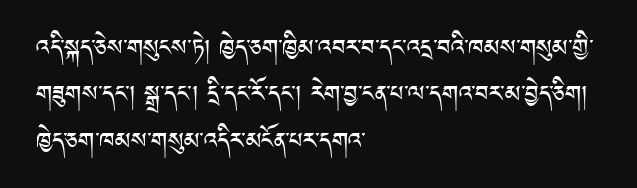འདི་སྐད་ཅེས་གསུངས་ཏེ། ཁྱེད་ཅག་ཁྱིམ་འབར་བ་དང་འདྲ་བའི་ཁམས་གསུམ་གྱི་གཟུགས་དང་། སྒྲ་དང་། དྲི་དང་རོ་དང་། རེག་བྱ་ངན་པ་ལ་དགའ་བར་མ་བྱེད་ཅིག། ཁྱེད་ཅག་ཁམས་གསུམ་འདིར་མངོན་པར་དགའ་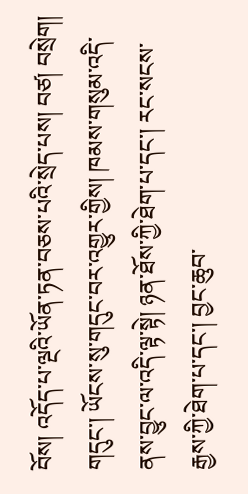བོས། འདོད་པ་ལྔའི་ཡོན་ཏན་བཅས་པའི་སྲེད་པས། བཙ། བསྲེག། གདུང་། ཡོངས་སུ་གདུང་བར་འགྱུར་གྱིས། ཁམས་གསུམ་འདི་ནས་བྱུང་ལ་འདི་ལྟ་སྟེ། ཉན་ཐོས་ཀྱི་ཐེག་པ་དང་། རང་སངས་རྒྱས་ཀྱི་ཐེག་པ་དང་། བྱང་ཆུབ་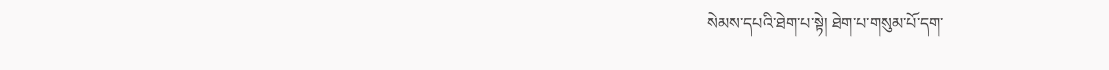སེམས་དཔའི་ཐེག་པ་སྟེ། ཐེག་པ་གསུམ་པོ་དག་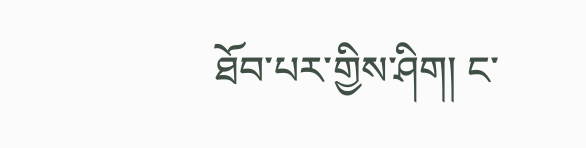ཐོབ་པར་གྱིས་ཤིག། ང་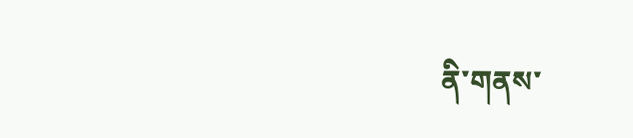ནི་གནས་